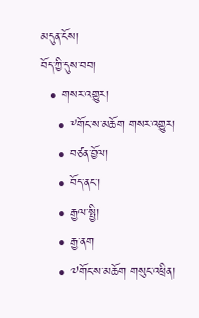མདུན་ངོས།
བོད་ཀྱི་དུས་བབ།
  • གསར་འགྱུར།
    • ༸གོང་ས་མཆོག གསར་འགྱུར།
    • བཙན་བྱོལ།
    • བོད་ནང་།
    • རྒྱལ་སྤྱི།
    • རྒྱ་ནག
    • ༧གོང་ས་མཆོག གསུང་འཕྲིན།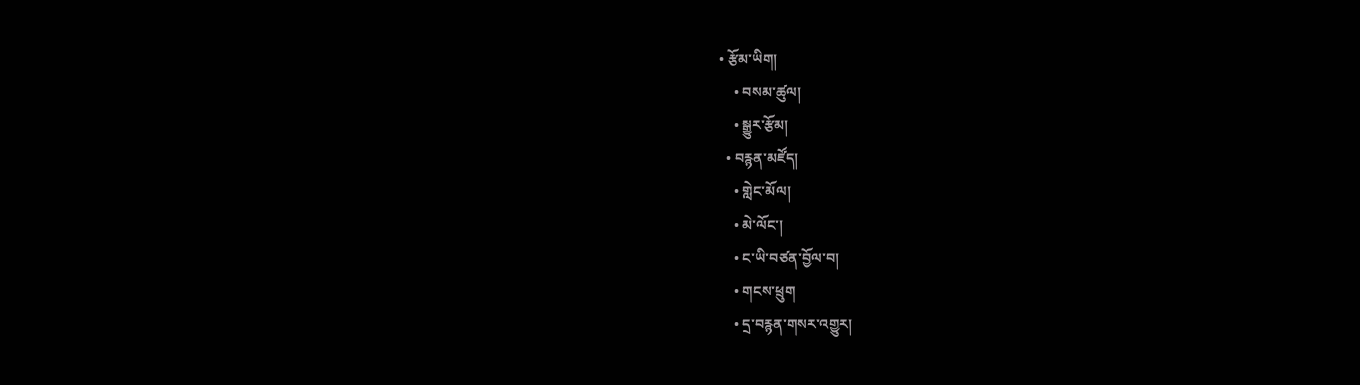• རྩོམ་ཡིག།
    • བསམ་ཚུལ།
    • སྒྱུར་རྩོམ།
  • བརྙན་མཛོད།
    • གླེང་མོལ།
    • མེ་ལོང་།
    • ང་ཡི་བཙན་བྱོལ་བ།
    • གངས་ཕྲུག
    • དྲ་བརྙན་གསར་འགྱུར།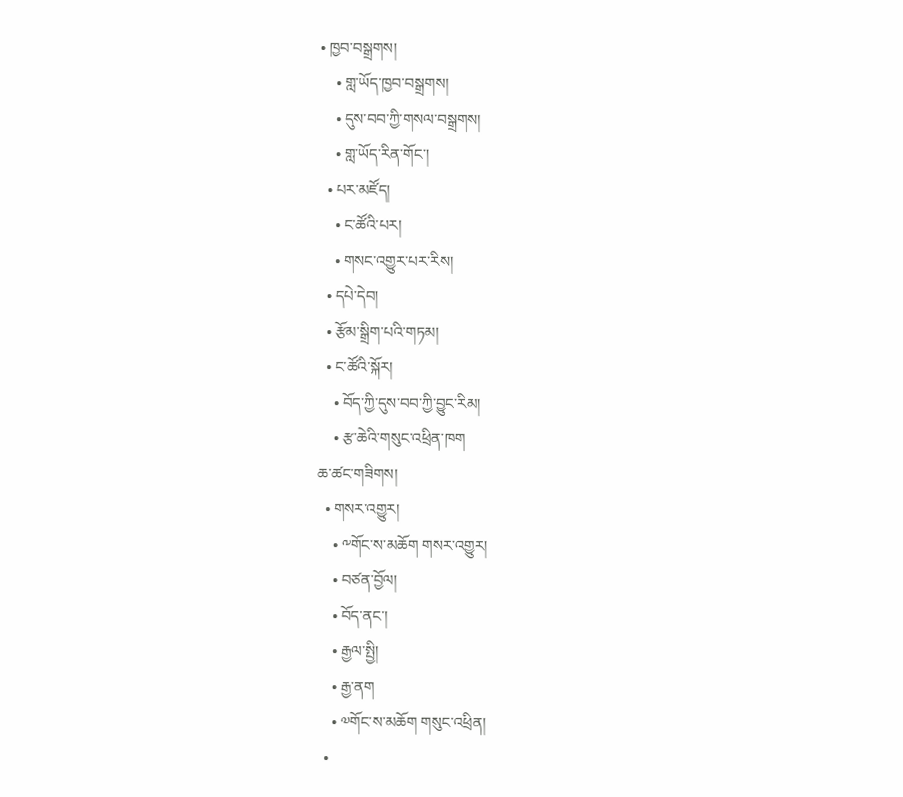• ཁྱབ་བསྒྲགས།
    • གླ་ཡོད་ཁྱབ་བསྒྲགས།
    • དུས་བབ་ཀྱི་གསལ་བསྒྲགས།
    • གླ་ཡོད་རིན་གོང་།
  • པར་མཛོད།
    • ང་ཚོའི་པར།
    • གསང་འགྱུར་པར་རིས།
  • དཔེ་དེབ།
  • རྩོམ་སྒྲིག་པའི་གཏམ།
  • ང་ཚོའི་སྐོར།
    • བོད་ཀྱི་དུས་བབ་ཀྱི་བྱུང་རིམ།
    • རྩ་ཆེའི་གསུང་འཕྲིན་ཁག
ཆ་ཚང་གཟིགས།
  • གསར་འགྱུར།
    • ༸གོང་ས་མཆོག གསར་འགྱུར།
    • བཙན་བྱོལ།
    • བོད་ནང་།
    • རྒྱལ་སྤྱི།
    • རྒྱ་ནག
    • ༧གོང་ས་མཆོག གསུང་འཕྲིན།
  •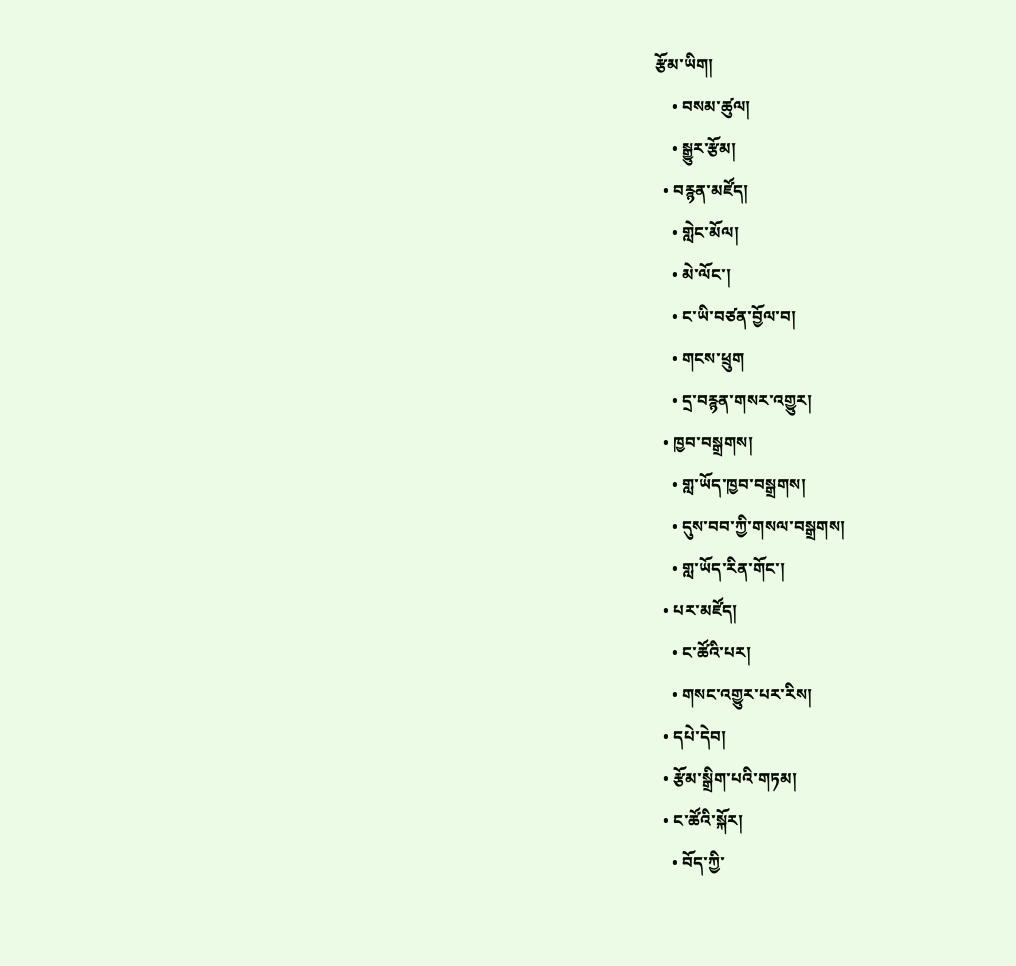རྩོམ་ཡིག།
    • བསམ་ཚུལ།
    • སྒྱུར་རྩོམ།
  • བརྙན་མཛོད།
    • གླེང་མོལ།
    • མེ་ལོང་།
    • ང་ཡི་བཙན་བྱོལ་བ།
    • གངས་ཕྲུག
    • དྲ་བརྙན་གསར་འགྱུར།
  • ཁྱབ་བསྒྲགས།
    • གླ་ཡོད་ཁྱབ་བསྒྲགས།
    • དུས་བབ་ཀྱི་གསལ་བསྒྲགས།
    • གླ་ཡོད་རིན་གོང་།
  • པར་མཛོད།
    • ང་ཚོའི་པར།
    • གསང་འགྱུར་པར་རིས།
  • དཔེ་དེབ།
  • རྩོམ་སྒྲིག་པའི་གཏམ།
  • ང་ཚོའི་སྐོར།
    • བོད་ཀྱི་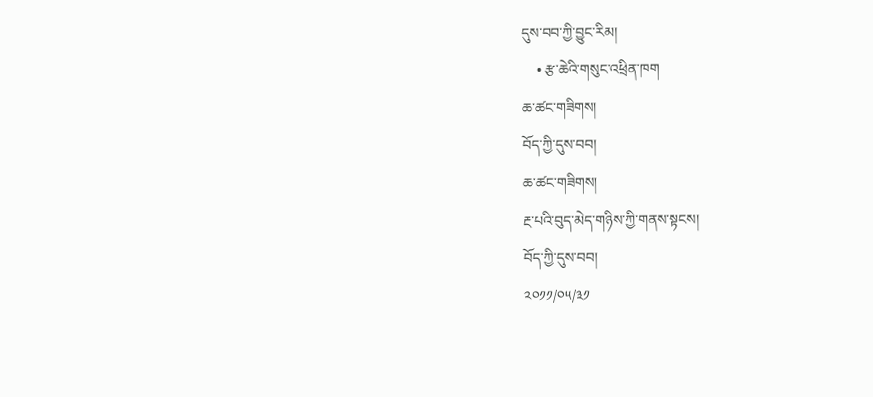དུས་བབ་ཀྱི་བྱུང་རིམ།
    • རྩ་ཆེའི་གསུང་འཕྲིན་ཁག
ཆ་ཚང་གཟིགས།
བོད་ཀྱི་དུས་བབ།
ཆ་ཚང་གཟིགས།
རྔ་པའི་བུད་མེད་གཉིས་ཀྱི་གནས་སྟངས།
བོད་ཀྱི་དུས་བབ།
༢༠༡༡/༠༥/༣༡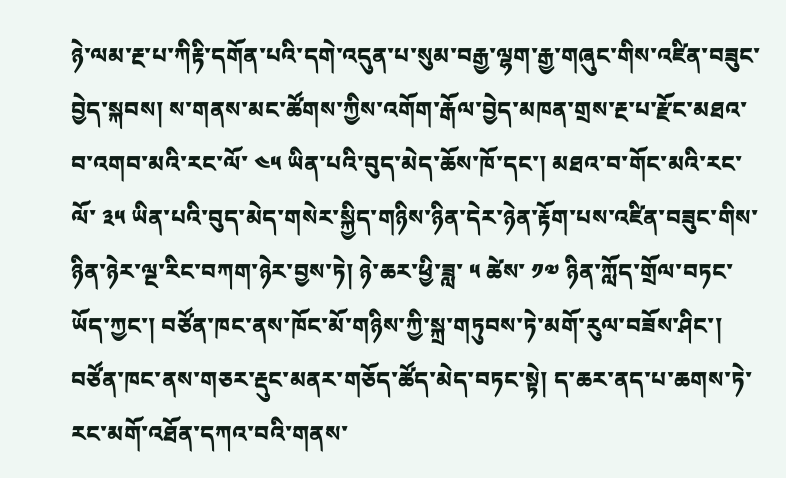ཉེ་ལམ་རྔ་པ་ཀིརྟི་དགོན་པའི་དགེ་འདུན་པ་སུམ་བརྒྱ་ལྷག་རྒྱ་གཞུང་གིས་འཛིན་བཟུང་བྱེད་སྐབས། ས་གནས་མང་ཚོགས་ཀྱིས་འགོག་རྒོལ་བྱེད་མཁན་གྲས་རྔ་པ་རྫོང་མཐའ་བ་འགབ་མའི་རང་ལོ་ ༤༥ ཡིན་པའི་བུད་མེད་ཆོས་ཁོ་དང་། མཐའ་བ་གོང་མའི་རང་ལོ་ ༣༥ ཡིན་པའི་བུད་མེད་གསེར་སྐྱིད་གཉིས་ཉིན་དེར་ཉེན་རྟོག་པས་འཛིན་བཟུང་གིས་ཉིན་ཉེར་ལྔ་རིང་བཀག་ཉེར་བྱས་ཏེ། ཉེ་ཆར་ཕྱི་ཟླ་ ༥ ཚེས་ ༡༧ ཉིན་ཀློད་གྲོལ་བཏང་ཡོད་ཀྱང་། བཙོན་ཁང་ནས་ཁོང་མོ་གཉིས་ཀྱི་སྐྲ་གཏུབས་ཏེ་མགོ་རུལ་བཟོས་ཤིང་། བཙོན་ཁང་ནས་གཅར་རྡུང་མནར་གཅོད་ཚོད་མེད་བཏང་སྟེ། ད་ཆར་ནད་པ་ཆགས་ཏེ་རང་མགོ་འཐོན་དཀའ་བའི་གནས་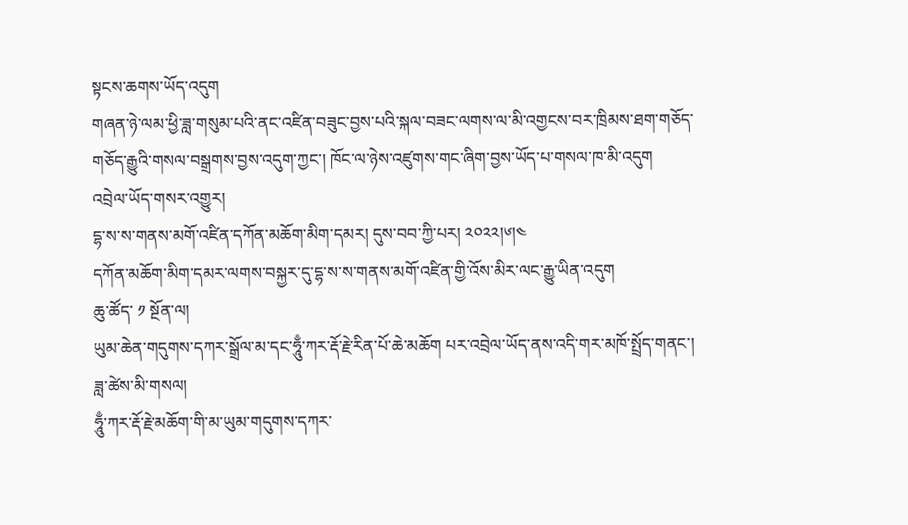སྟངས་ཆགས་ཡོད་འདུག
གཞན་ཉེ་ལམ་ཕྱི་ཟླ་གསུམ་པའི་ནང་འཛིན་བཟུང་བྱས་པའི་སྐལ་བཟང་ལགས་ལ་མི་འགྱངས་བར་ཁྲིམས་ཐག་གཅོད་གཅོད་རྒྱུའི་གསལ་བསྒྲགས་བྱས་འདུག་ཀྱང་། ཁོང་ལ་ཉེས་འཛུགས་གང་ཞིག་བྱས་ཡོད་པ་གསལ་ཁ་མི་འདུག
འབྲེལ་ཡོད་གསར་འགྱུར།
དྷ་ས་ས་གནས་མགོ་འཛིན་དཀོན་མཆོག་མིག་དམར། དུས་བབ་ཀྱི་པར། ༢༠༢༢།༦།༤
དཀོན་མཆོག་མིག་དམར་ལགས་བསྐྱར་དུ་དྷ་ས་ས་གནས་མགོ་འཛིན་གྱི་འོས་མིར་ལང་རྒྱུ་ཡིན་འདུག
ཆུ་ཚོད་ ༡ སྔོན་ལ།
ཡུམ་ཆེན་གདུགས་དཀར་སྒྲོལ་མ་དང་ཧཱུྃ་ཀར་རྡོ་རྗེ་རིན་པོ་ཆེ་མཆོག པར་འབྲེལ་ཡོད་ནས་འདི་གར་མཁོ་སྤྲོད་གནང་། ཟླ་ཚེས་མི་གསལ།
ཧཱུྃ་ཀར་རྡོ་རྗེ་མཆོག་གི་མ་ཡུམ་གདུགས་དཀར་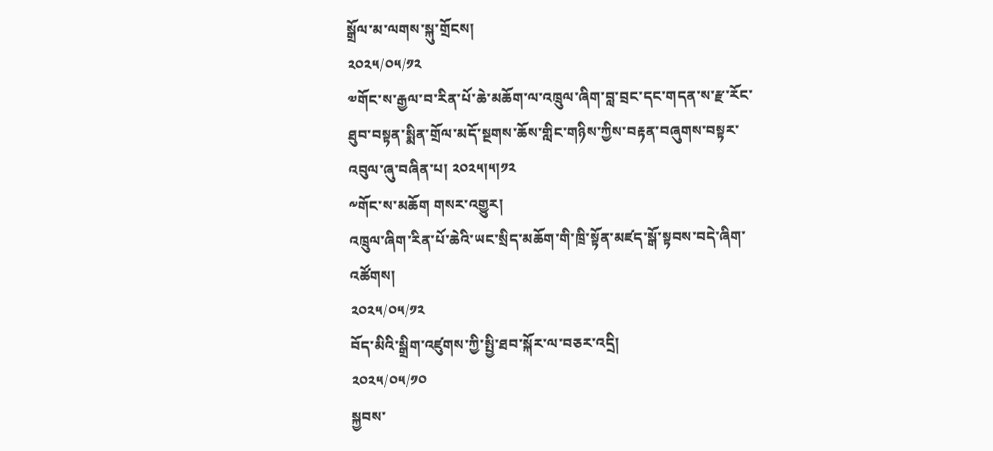སྒྲོལ་མ་ལགས་སྐུ་གྲོངས།
༢༠༢༥/༠༥/༡༢
༧གོང་ས་རྒྱལ་བ་རིན་པོ་ཆེ་མཆོག་ལ་འཁྲུལ་ཞིག་བླ་བྲང་དང་གདན་ས་རྫ་རོང་ཐུབ་བསྟན་སྨིན་གྲོལ་མདོ་སྔགས་ཆོས་གླིང་གཉིས་ཀྱིས་བརྟན་བཞུགས་བསྟར་འབུལ་ཞུ་བཞིན་པ། ༢༠༢༥།༥།༡༢
༸གོང་ས་མཆོག གསར་འགྱུར།
འཁྲུལ་ཞིག་རིན་པོ་ཆེའི་ཡང་སྲིད་མཆོག་གི་ཁྲི་སྟོན་མཛད་སྒོ་སྟབས་བདེ་ཞིག་འཚོགས།
༢༠༢༥/༠༥/༡༢
བོད་མིའི་སྒྲིག་འཛུགས་ཀྱི་སྤྱི་ཐབ་སྐོར་ལ་བཅར་འདྲི།
༢༠༢༥/༠༥/༡༠
སྐྱབས་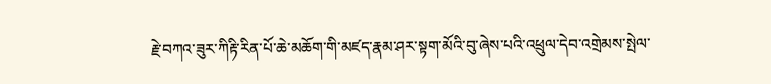རྗེ་བཀའ་ཟུར་ཀིརྟི་རིན་པོ་ཆེ་མཆོག་གི་མཛད་རྣམ་ཤར་སྟག་མོའི་བུ་ཞེས་པའི་འཕྲུལ་དེབ་འགྲེམས་སྤེལ་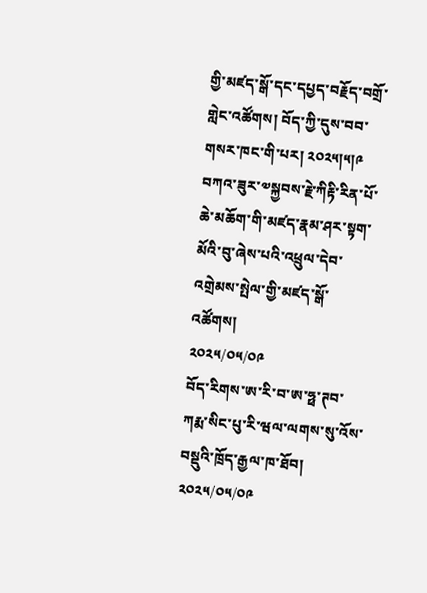གྱི་མཛད་སྒོ་དང་དཔྱད་བརྗོད་བགྲོ་གླེང་འཚོགས། བོད་ཀྱི་དུས་བབ་གསར་ཁང་གི་པར། ༢༠༢༥།༥།༩
བཀའ་ཟུར་༧སྐྱབས་རྗེ་ཀིརྟི་རིན་པོ་ཆེ་མཆོག་གི་མཛད་རྣམ་ཤར་སྟག་མོའི་བུ་ཞེས་པའི་འཕྲུལ་དེབ་འགྲེམས་སྤེལ་གྱི་མཛད་སྒོ་འཚོགས།
༢༠༢༥/༠༥/༠༩
བོད་རིགས་ཨ་རི་བ་ཨ་ཧྥ་ཊབ་ཀརྨ་སིང་པུ་རི་ཝལ་ལགས་སུ་འོས་བསྡུའི་ཁྲོད་རྒྱལ་ཁ་ཐོབ།
༢༠༢༥/༠༥/༠༩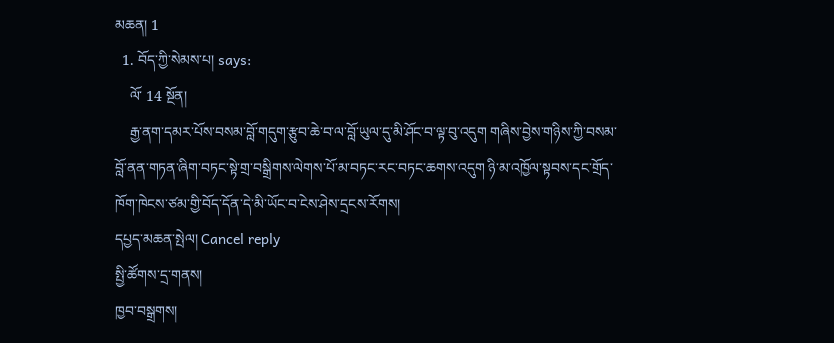མཆན། 1
  1. བོད་ཀྱི་སེམས་པ། says:
    ལོ་ 14 སྔོན།
    རྒྱ་ནག་དམར་པོས་བསམ་བློ་གདུག་རྩུབ་ཆེ་བ་ལ་བློ་ཡུལ་དུ་མི་ཤོང་བ་ལྟ་བུ་འདུག གཞིས་བྱེས་གཉིས་ཀྱི་བསམ་བློ་ནན་གཏན་ཞིག་བཏང་སྟེ་གྲ་བསྒྲིགས་ལེགས་པོ་མ་བཏང་རང་བཏང་ཆགས་འདུག ཉི་མ་འཁྱོལ་སྟབས་དང་གྲོད་ཁོག་ཁེངས་ཙམ་གྱི་བོད་དོན་དེ་མི་ཡོང་བ་ངེས་ཤེས་དྲངས་རོགས།
དཔྱད་མཆན་སྤེལ། Cancel reply
སྤྱི་ཚོགས་དྲ་གནས།
ཁྱབ་བསྒྲགས།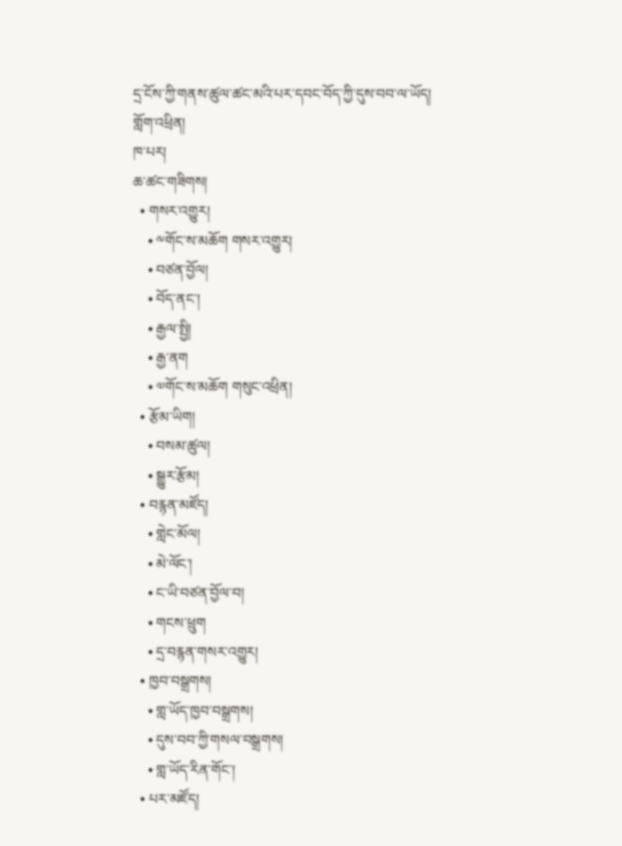དྲ་ངོས་ཀྱི་གནས་ཚུལ་ཚང་མའི་པར་དབང་བོད་ཀྱི་དུས་བབ་ལ་ཡོད།
གློག་འཕྲིན།
ཁ་པར།
ཆ་ཚང་གཟིགས།
  • གསར་འགྱུར།
    • ༸གོང་ས་མཆོག གསར་འགྱུར།
    • བཙན་བྱོལ།
    • བོད་ནང་།
    • རྒྱལ་སྤྱི།
    • རྒྱ་ནག
    • ༧གོང་ས་མཆོག གསུང་འཕྲིན།
  • རྩོམ་ཡིག།
    • བསམ་ཚུལ།
    • སྒྱུར་རྩོམ།
  • བརྙན་མཛོད།
    • གླེང་མོལ།
    • མེ་ལོང་།
    • ང་ཡི་བཙན་བྱོལ་བ།
    • གངས་ཕྲུག
    • དྲ་བརྙན་གསར་འགྱུར།
  • ཁྱབ་བསྒྲགས།
    • གླ་ཡོད་ཁྱབ་བསྒྲགས།
    • དུས་བབ་ཀྱི་གསལ་བསྒྲགས།
    • གླ་ཡོད་རིན་གོང་།
  • པར་མཛོད།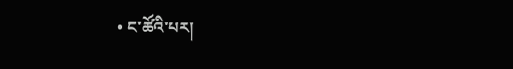• ང་ཚོའི་པར།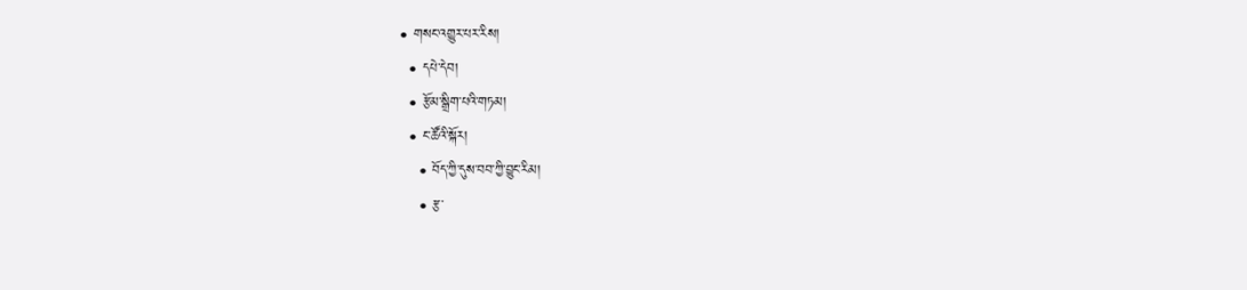• གསང་འགྱུར་པར་རིས།
  • དཔེ་དེབ།
  • རྩོམ་སྒྲིག་པའི་གཏམ།
  • ང་ཚོའི་སྐོར།
    • བོད་ཀྱི་དུས་བབ་ཀྱི་བྱུང་རིམ།
    • རྩ་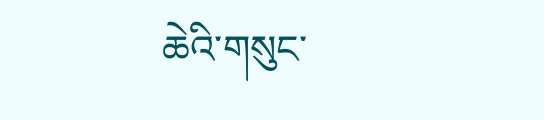ཆེའི་གསུང་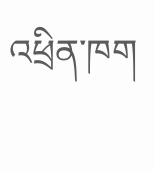འཕྲིན་ཁག